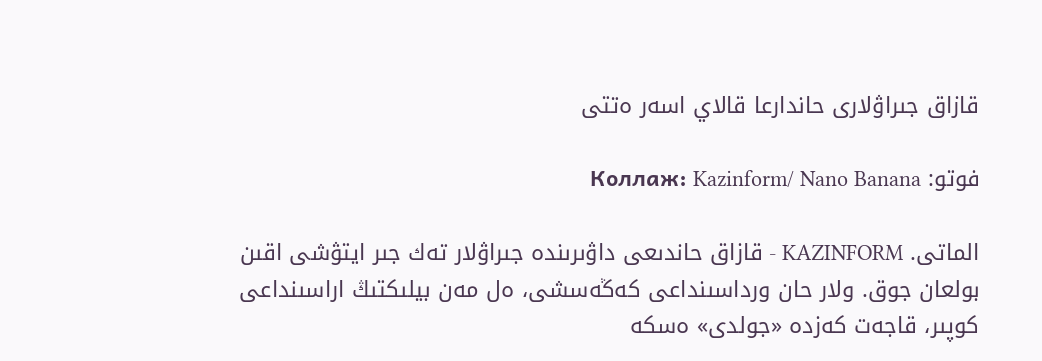قازاق جىراۋلارى حاندارعا قالاي اسەر ەتتى

فوتو: Коллаж: Kazinform/ Nano Banana

الماتى. KAZINFORM - قازاق حاندىعى داۋىرىندە جىراۋلار تەك جىر ايتۋشى اقىن بولعان جوق. ولار حان ورداسىنداعى كەڭەسشى، ەل مەن بيلىكتىڭ اراسىنداعى كوپىر، قاجەت كەزدە «جولدى» ەسكە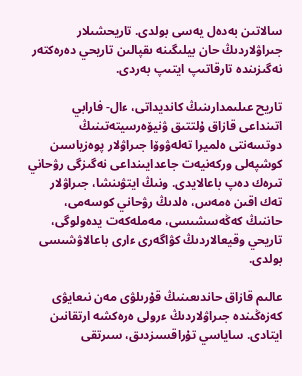سالاتىن بەدەل يەسى بولدى. تاريحشىلار جىراۋلاردىڭ حان بيلىگىنە ىقپالىن تاريحي دەرەكتەر نەگىزىندە تارقاتىپ ايتىپ بەردى.

تاريح عىلىمدارىنىڭ كانديداتى، ءال- فارابي اتىنداعى قازاق ۇلتتىق ۋنيۆەرسيتەتىنىڭ دوتسەنتى ەلميرا تەلەۋوۆا جىراۋلار پوەزياسىن كوشپەلى وركەنيەت جاعدايىنداعى نەگىزگى رۋحاني تىرەك دەپ باعالايدى. ونىڭ ايتۋىنشا، جىراۋلار تەك اقىن ەمەس، ەلدىڭ رۋحاني كوسەمى، حاننىڭ كەڭەسشىسى، مەملەكەت يدەولوگى، تاريحي وقيعالاردىڭ كۋاگەرى ءارى باعالاۋشىسى بولدى.

عالىم قازاق حاندىعىنىڭ قۇرىلۋى مەن نىعايۋى كەزەڭىندە جىراۋلاردىڭ ءرولى ەرەكشە ارتقانىن ايتادى. ساياسي تۇراقسىزدىق، سىرتقى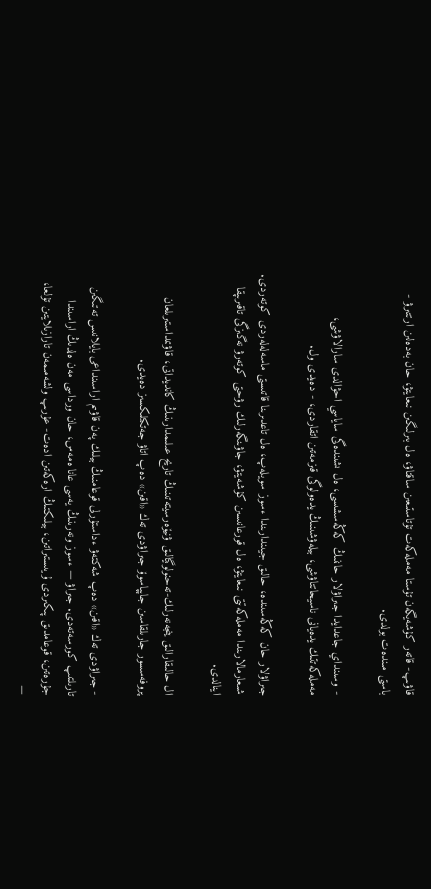قاۋىپ- قاتەر كۇشەيگەن تۇستا مەملەكەت تۇتاستىعىن ساقتاۋ، ەل بىرلىگىن نىعايتۋ، حان بەدەلىن ارتتىرۋ - باستى مىندەت بولدى.

- وسىنداي جاعدايدا جىراۋلار حاننىڭ كەڭەسشىسى، ەل ىشىندەگى ساياسي احۋالدى سارالاۋشى، مەملەكەتتىك يدەيانى ناسيحاتتاۋشى، بيلەۋشىنىڭ يدەولوگى قىزمەتىن اتقاردى، - دەيدى ول.

جىراۋلار حان كەڭەسىندە، حالىق جيىندارىندا ءسوز سويلەپ، ەل تاعدىرىنا قاتىستى ماسەلەلەردى كوتەردى. شىعارمالارىندا مەملەكەتتى نىعايتۋ، ەل قورعانىسىن كۇشەيتۋ، جاۋىنگەرلىك رۋحتى كوتەرۋ نەگىزگى تاقىرىپقا اينالدى.

ال حالىقارالىق ينجەنەرلىك-تەحنولوگيالىق ۋنيۆەرسيتەتىنىڭ تاريح عىلىمدارىنىڭ كانديداتى، قاۋىمداستىرىلعان پروفەسسور جارىلقاسىن جاپپاسوۆ جىراۋدى تەك «اقىن» دەپ اتاۋ جەتكىلىكسىز دەيدى.

- جىراۋدى تەك «اقىن» دەپ شەكتەۋ ءداستۇرلى قوعامنىڭ بيلىك پەن قاۋىم اراسىنداعى بايلانىس تەتىگىن تارىلتىپ كورسەتەدى. جىراۋ — ءسوز ونەرىنىڭ يەسى عانا ەمەس، حان ورداسى مەن ەلدىڭ اراسىندا جۇرەتىن، قوعامدىق پىكىردى ۇيىستىراتىن، بيلىكتىڭ ارەكەتىن ادەت- عۇرىپ ولشەمىمەن تارازىلايتىن تۇلعا، —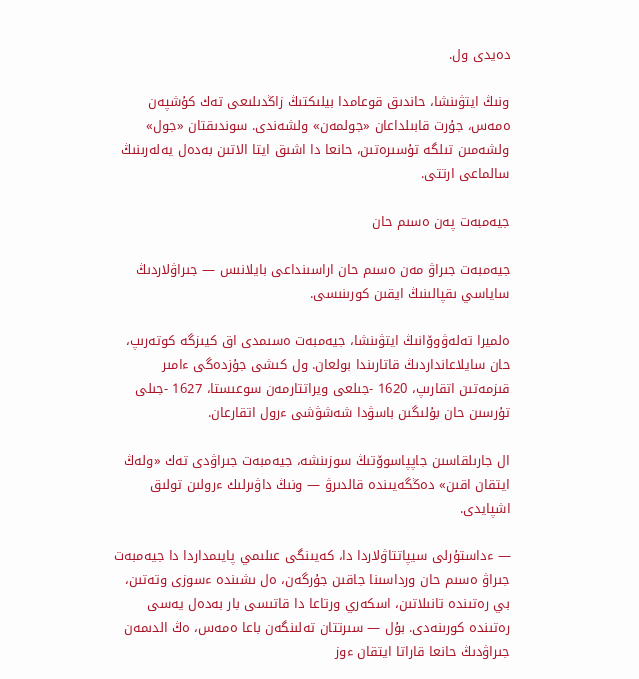دەيدى ول.

ونىڭ ايتۋىنشا، حاندىق قوعامدا بيلىكتىڭ زاڭدىلىعى تەك كۇشپەن ەمەس، جۇرت قابىلداعان «جولمەن» ولشەندى. سوندىقتان «جول» ولشەمىن تىلگە تۇسىرەتىن، حانعا دا اشىق ايتا الاتىن بەدەل يەلەرىنىڭ سالماعى ارتتى.

جيەمبەت پەن ەسىم حان

جيەمبەت جىراۋ مەن ەسىم حان اراسىنداعى بايلانىس — جىراۋلاردىڭ ساياسي ىقپالىنىڭ ايقىن كورىنىسى.

ەلميرا تەلەۋوۆانىڭ ايتۋىنشا، جيەمبەت ەسىمدى اق كيىزگە كوتەرىپ، حان سايلاعانداردىڭ قاتارىندا بولعان. ول كىشى جۇزدەگى ءامىر قىزمەتىن اتقارىپ، 1620 -جىلعى ويراتتارمەن سوعىستا، 1627 -جىلى تۇرسىن حان بۇلىگىن باسۋدا شەشۋشى ءرول اتقارعان.

ال جارىلقاسىن جاپپاسوۆتىڭ سوزىنشە، جيەمبەت جىراۋدى تەك «ولەڭ ايتقان اقىن» دەڭگەيىندە قالدىرۋ — ونىڭ داۋىرلىك ءرولىن تولىق اشپايدى.

— ءداستۇرلى سيپاتتاۋلاردا دا، كەيىنگى عىلىمي پايىمداردا دا جيەمبەت جىراۋ ەسىم حان ورداسىنا جاقىن جۇرگەن، ەل ىشىندە ءسوزى وتەتىن، بي رەتىندە تانىلاتىن، اسكەري ورتاعا دا قاتىسى بار بەدەل يەسى رەتىندە كورىنەدى. بۇل — سىرتتان تەلىنگەن باعا ەمەس، ەڭ الدىمەن جىراۋدىڭ حانعا قاراتا ايتقان ءوز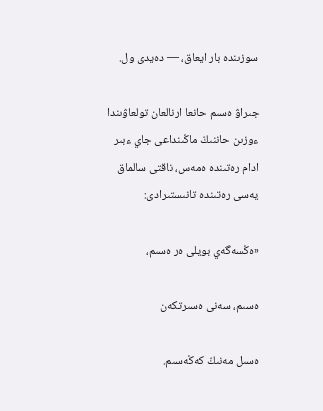سوزىندە بار ايعاق، — دەيدى ول.

جىراۋ ەسىم حانعا ارنالعان تولعاۋىندا ءوزىن حاننىڭ ماڭىنداعى جاي ءبىر ادام رەتىندە ەمەس، ناقتى سالماق يەسى رەتىندە تانىستىرادى:

«ەڭسەگەي بويلى ەر ەسىم،

ەسىم، سەنى ەسىرتكەن

ەسىل مەنىڭ كەڭەسىم.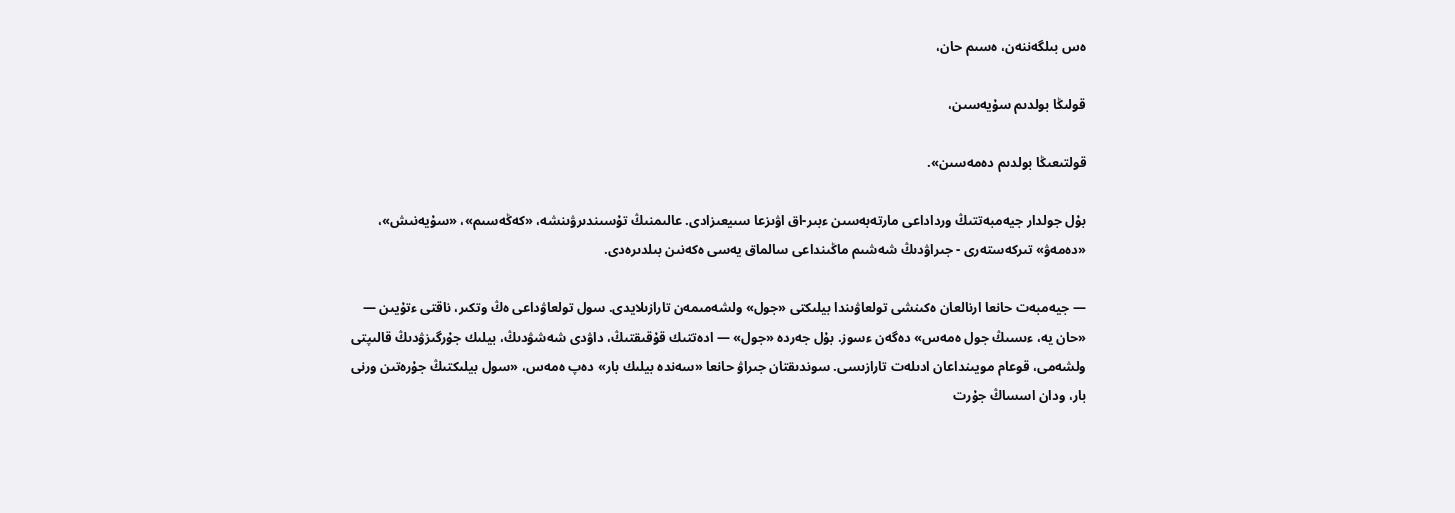ەس بىلگەننەن، ەسىم حان،

قولىڭا بولدىم سۇيەسىن،

قولتىعىڭا بولدىم دەمەسىن».

بۇل جولدار جيەمبەتتىڭ ورداداعى مارتەبەسىن ءبىر-اق اۋىزعا سىيعىزادى. عالىمنىڭ تۇسىندىرۋىنشە، «كەڭەسىم»، «سۇيەنىش»، «دەمەۋ» تىركەستەرى - جىراۋدىڭ شەشىم ماڭىنداعى سالماق يەسى ەكەنىن بىلدىرەدى.

— جيەمبەت حانعا ارنالعان ەكىنشى تولعاۋىندا بيلىكتى «جول» ولشەمىمەن تارازىلايدى. سول تولعاۋداعى ەڭ وتكىر، ناقتى ءتۇيىن — «حان يە، ءىسىڭ جول ەمەس» دەگەن ءسوز. بۇل جەردە «جول» — ادەتتىك قۇقىقتىڭ، داۋدى شەشۋدىڭ، بيلىك جۇرگىزۋدىڭ قالىپتى ولشەمى، قوعام مويىنداعان ادىلەت تارازىسى. سوندىقتان جىراۋ حانعا «سەندە بيلىك بار» دەپ ەمەس، «سول بيلىكتىڭ جۇرەتىن ورنى بار، ودان اسساڭ جۇرت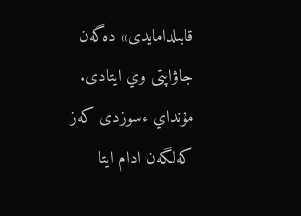قابىلدامايدى» دەگەن جاۋاپتى وي ايتادى. مۇنداي ءسوزدى كەز كەلگەن ادام ايتا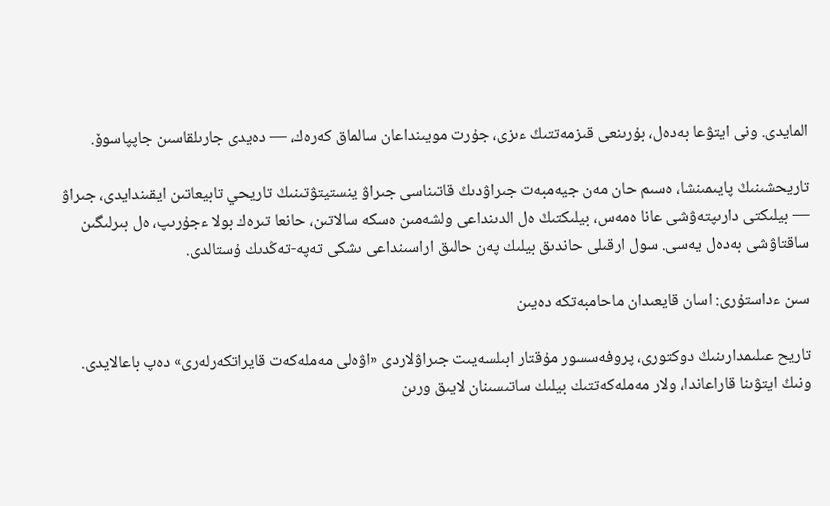المايدى. ونى ايتۋعا بەدەل، بۇرىنعى قىزمەتتىڭ ءىزى، جۇرت مويىنداعان سالماق كەرەك، — دەيدى جارىلقاسىن جاپپاسوۆ.

تاريحشىنىڭ پايىمىنشا، ەسىم حان مەن جيەمبەت جىراۋدىڭ قاتىناسى جىراۋ ينستيتۋتىنىڭ تاريحي تابيعاتىن ايقىندايدى، جىراۋ — بيلىكتى دارىپتەۋشى عانا ەمەس، بيلىكتىڭ ەل الدىنداعى ولشەمىن ەسكە سالاتىن، حانعا تىرەك بولا ءجۇرىپ، ەل بىرلىگىن ساقتاۋشى بەدەل يەسى. سول ارقىلى حاندىق بيلىك پەن حالىق اراسىنداعى ىشكى تەپە-تەڭدىك ۇستالدى.

سىن ءداستۇرى: اسان قايعىدان ماحامبەتكە دەيىن

تاريح عىلىمدارىنىڭ دوكتورى، پروفەسسور مۇقتار ابىلسەيىت جىراۋلاردى «اۋەلى مەملەكەت قايراتكەرلەرى» دەپ باعالايدى. ونىڭ ايتۋىنا قاراعاندا، ولار مەملەكەتتىك بيلىك ساتىسىنان لايىق ورىن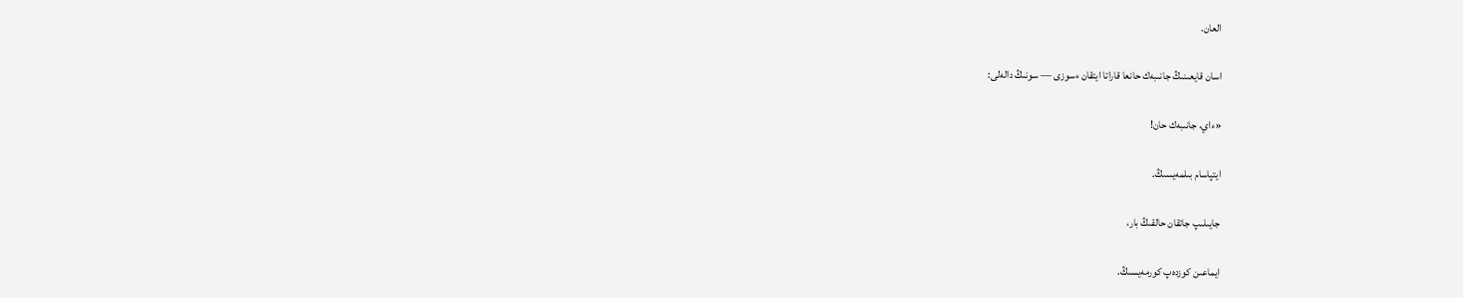العان.

اسان قايعىنىڭ جانىبەك حانعا قاراتا ايتقان ءسوزى — سونىڭ دالەلى:

«ءاي، جانىبەك حان!

ايتپاسام بىلمەيسىڭ.

جايىلىپ جاتقان حالقىڭ بار،

ايماعىن كوزدەپ كورمەيسىڭ.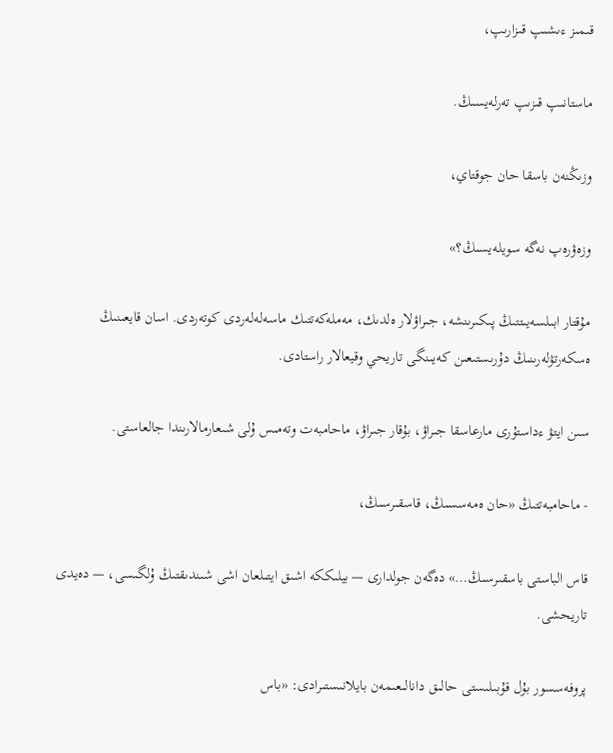قىمىز ءىشىپ قىزارىپ،

ماستانىپ قىزىپ تەرلەيسىڭ.

وزىڭنەن باسقا حان جوقتاي،

وزەۋرەپ نەگە سويلەيسىڭ؟»

مۇقتار ابىلسەيىتتىڭ پىكىرىنشە، جىراۋلار ەلدىك، مەملەكەتتىك ماسەلەلەردى كوتەردى. اسان قايعىنىڭ ەسكەرتۋلەرىنىڭ دۇرىستىعىن كەيىنگى تاريحي وقيعالار راستادى.

سىن ايتۋ ءداستۇرى مارعاسقا جىراۋ، بۇقار جىراۋ، ماحامبەت وتەمىس ۇلى شىعارمالارىندا جالعاستى.

- ماحامبەتتىڭ «حان ەمەسسىڭ، قاسقىرسىڭ،

قاس الباستى باسقىرسىڭ…» دەگەن جولدارى — بيلىككە اشىق ايتىلعان اشى شىندىقتىڭ ۇلگىسى، — دەيدى تاريحشى.

پروفەسسور بۇل قۇبىلىستى حالىق دانالىعىمەن بايلانىستىرادى: «باس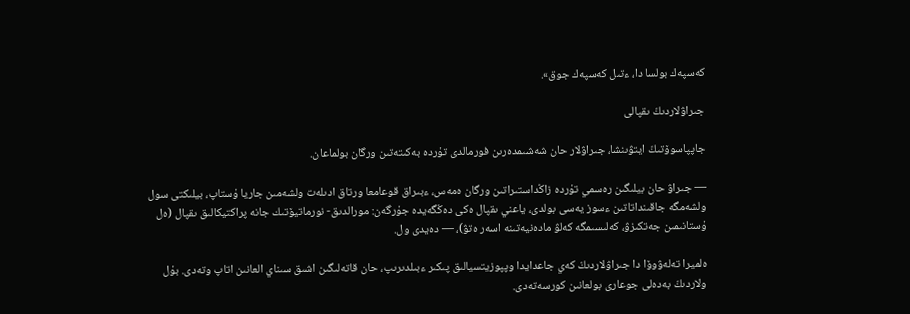كەسپەك بولسا دا، ءتىل كەسپەك جوق».

جىراۋلاردىڭ ىقپالى

جاپپاسوۆتىڭ ايتۋىنشا، جىراۋلار حان شەشىمدەرىن فورمالدى تۇردە بەكىتەتىن ورگان بولماعان.

— جىراۋ حان بيلىگىن رەسمي تۇردە زاڭداستىراتىن ورگان ەمەس، ءبىراق قوعامعا ورتاق ادىلەت ولشەمىن جاريا ۇستاپ، بيلىكتى سول ولشەمگە جاقىنداتاتىن ءسوز يەسى بولدى، ياعني ىقپال ەكى دەڭگەيدە جۇرگەن: مورالدىق- نورماتيۆتىك جانە پراكتيكالىق ىقپال (ەل ۇستانىمىن جەتكىزۋ، كەلىسىمگە كەلۋ مادەنيەتىنە اسەر ەتۋ)، — دەيدى ول.

ەلميرا تەلەۋوۆا دا جىراۋلاردىڭ كەي جاعدايدا وپپوزيتسيالىق پىكىر ءبىلدىرىپ، حان قاتەلىگىن اشىق سىناي العانىن اتاپ وتەدى. بۇل ولاردىڭ بەدەلى جوعارى بولعانىن كورسەتەدى.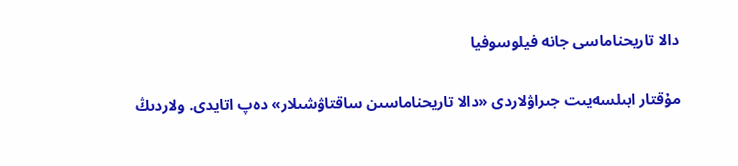دالا تاريحناماسى جانە فيلوسوفيا

مۇقتار ابىلسەيىت جىراۋلاردى «دالا تاريحناماسىن ساقتاۋشىلار» دەپ اتايدى. ولاردىڭ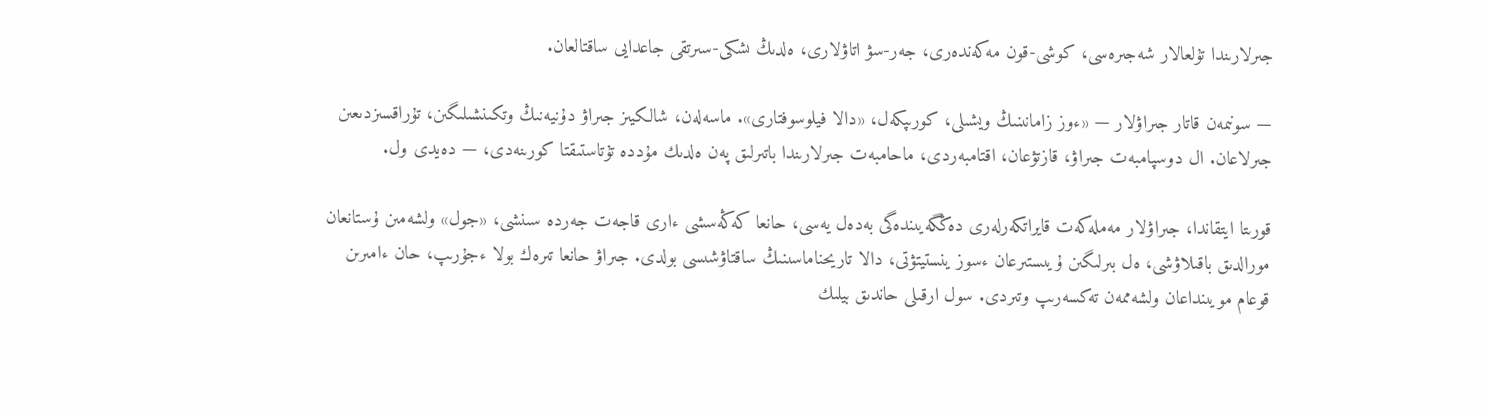جىرلارىندا تۇلعالار شەجىرەسى، كوشى-قون مەكەندەرى، جەر-سۋ اتاۋلارى، ەلدىڭ ىشكى-سىرتقى جاعدايى ساقتالعان.

— سونىمەن قاتار جىراۋلار — «ءوز زامانىنىڭ ويشىلى، كورىپكەل، «دالا فيلوسوفتارى». ماسەلەن، شالكيىز جىراۋ دۇنيەنىڭ وتكىنشىلىگىن، تۇراقسىزدىعىن جىرلاعان. ال دوسپامبەت جىراۋ، قازتۋعان، اقتامبەردى، ماحامبەت جىرلارىندا باتىرلىق پەن ەلدىك مۇددە تۇتاستىقتا كورىنەدى، — دەيدى ول.

قورىتا ايتقاندا، جىراۋلار مەملەكەت قايراتكەرلەرى دەڭگەيىندەگى بەدەل يەسى، حانعا كەڭەسشى ءارى قاجەت جەردە سىنشى، «جول» ولشەمىن ۇستانعان مورالدىق باقىلاۋشى، ەل بىرلىگىن ۇيىستىرعان ءسوز ينستيتۋتى، دالا تاريحناماسىنىڭ ساقتاۋشىسى بولدى. جىراۋ حانعا تىرەك بولا ءجۇرىپ، حان ءامىرىن قوعام مويىنداعان ولشەممەن تەكسەرىپ وتىردى. سول ارقىلى حاندىق بيلىك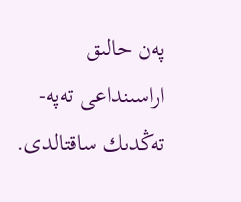پەن حالىق اراسىنداعى تەپە- تەڭدىك ساقتالدى.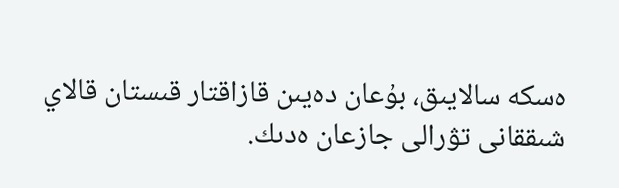ەسكە سالايىق، بۇعان دەيىن قازاقتار قىستان قالاي شىققانى تۋرالى جازعان ەدىك.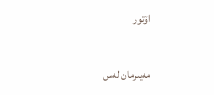اۆتور

مەيىرمان لەس